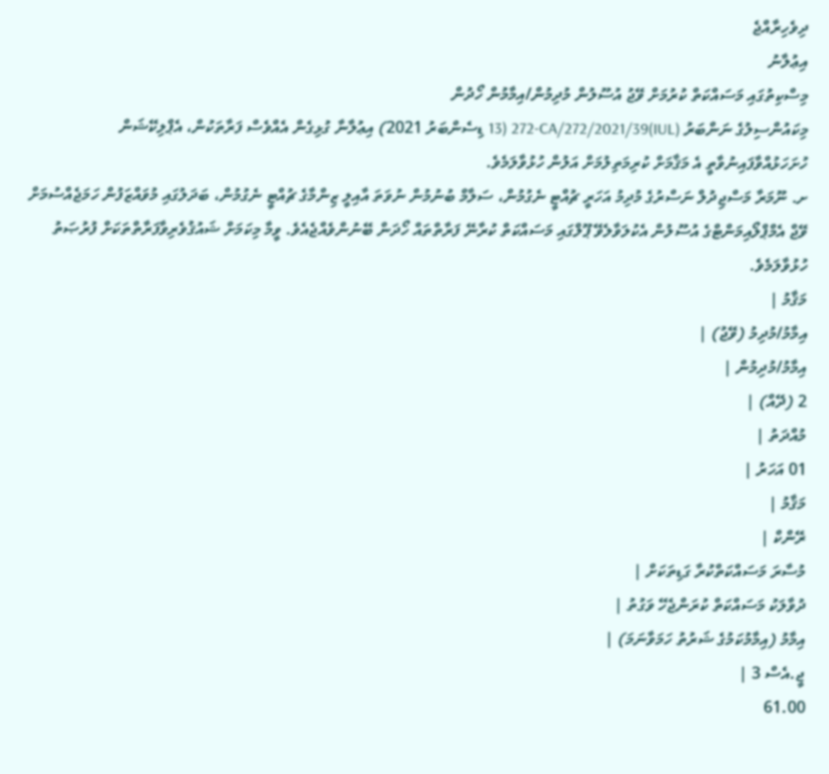ދިވެހިރާއްޖެ
އިޢުލާނު
މިސްކިތުގައި މަސައްކަތް ކުރުމަށް ވޭޖު އުސޫލުން މުދިމުން/އިމާމުން ހޯދުން
މިކައުންސިލުގެ ނަންބަރު (IUL)272-CA/272/2021/39 (13 ޑިސެންބަރު 2021) އިޢުލާނާ ގުޅިގެން އެއްވެސް ފަރާތަކުން، އެޕްލިކޭޝަން ހުށަހަޅުއްވާފައިނުވާތީ އެ މަޤާމަށް ކުރިމަތިލުމަށް އަލުން ހުޅުވާލަމެވެ.
ށ. ނޫމަރާ މަސްޖިދުލް ނަސްރުގެ މުދިމު އަހަރީ ޗުއްޓީ ނެގުމުން، ސަލާމް ބުނުމުން ނުވަތަ އާއިލީ ޒިންމާގެ ޗުއްޓީ ނެގުމުން، ބަދަލުގައި މުވައްޒަފުން ހަމަޖެއްސުމަށް ވޭޖް އެމްޕްލޯއިމަންޓްގެ އުސޫލުން އެކުލަވާލެވޭ ޕޫލްގައި މަސައްކަތް ކުރާނޭ ފަރާތްތައް ހޯދަން ބޭނުންވެއްޖެއެވެ. ވީމާ މިކަމަށް ޝައުޤުވެރިވާފަރާތްތަކަށް ފުރުޞަތު ހުޅުވާލަމެވެ.
މަޤާމު |
އިމާމު/މުދިމު (ވޭޖު) |
އިމާމު/މުދިމުން |
2 (ދޭއް) |
މުއްދަތު |
01 އަހަރު |
މަޤާމު |
ރޭންކް |
މުސާރަ މަސައްކަތްކުރާ ގަޑިތަކަށް |
ދުވާލަކު މަސައްކަތް ކުރަންޖެހޭ ވަގުތު |
އިމާމު (އިމާމުކަމުގެ ޝަރުތު ހަމަވާނަމަ) |
ޖީ.އެސް 3 |
61.00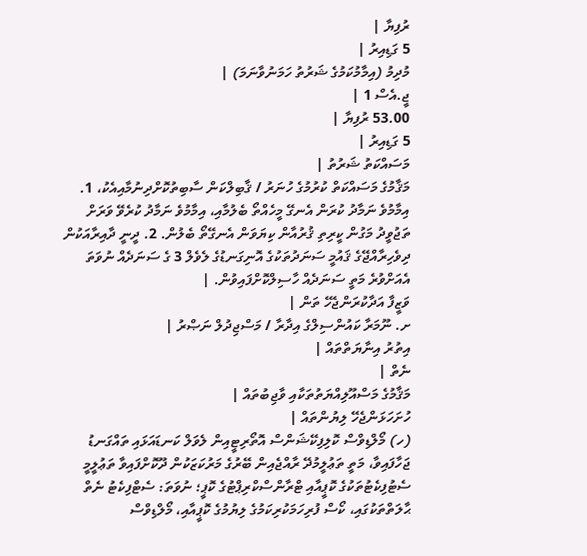ރުފިޔާ |
5 ގަޑިއިރު |
މުދިމު (އިމާމުކަމުގެ ޝަރުތު ހަމަނުވާނަމަ) |
ޖީ.އެސް 1 |
53.00 ރުފިޔާ |
5 ގަޑިއިރު |
މަސައްކަތު ޝަރުތު |
މަޤާމުގެ މަސައްކަތް ކުރުމުގެ ހުނަރު / ޤާބިލްކަން ސާބިތުކޮށްދިނުމާއިއެކު، 1. އިމާމުވެ ނަމާދު ކުރަން އެނގޭ މީހެއްތޯ ބެލުމާއި، އިމާމުވެ ނަމާދު ކުރެވޭ ވަރަށް ތަޖުވީދު މަގުން ކީރިތި ޤުރުއާން ކިޔަވަން އެނގޭތޯ ބެލުން. 2. ދީނީ ދާއިރާއަކުން ދިވެހިރާއްޖޭގެ ޤައުމީ ސަނަދުތަކުގެ އޮނިގަނޑުގެ ލެވެލް 3 ގެ ސަނަދެއް ނުވަތަ އެއަށްވުރެ މަތީ ސަނަދެއް ހާސިލްކޮށްފައިވުން. |
ވަޒީފާ އަދާކުރަންޖެހޭ ތަން |
ށ. ނޫމަރާ ކައުންސިލްގެ އިދާރާ / މަސްޖިދުލް ނަޞްރު |
އިތުރު އިނާޔަތްތައް |
ނެތް |
މަޤާމުގެ މަސްއޫލިއްޔަތުތަކާއި ވާޖިބުތައް |
ހުށަހަޅަންޖެހޭ ލިޔުންތައް |
(ހ) މޯލްޑިވްސް ކޮލިފިކޭޝަންސް އޮތޯރިޓީއިން ލެވަލް ކަނޑައަޅައި ތައްގަނޑު ޖަހާފައިވާ، މަތީ ތަޢުލީމުދޭ ރާއްޖެއިން ބޭރުގެ މަރުކަޒަކުން ދޫކޮށްފައިވާ ތަޢުލީމީ ސެޓުފިކެޓުތަކުގެ ކޮޕީއާއި ޓްރާންސްކްރިޕްޓުގެ ކޮޕީ؛ ނުވަތަ: ސެޓްފިކެޓު ނެތް ޙާލަތްތަކުގައި، ކޯސް ފުރިހަމަކުރިކަމުގެ ލިޔުމުގެ ކޮޕީއާއި، މޯލްޑިވްސް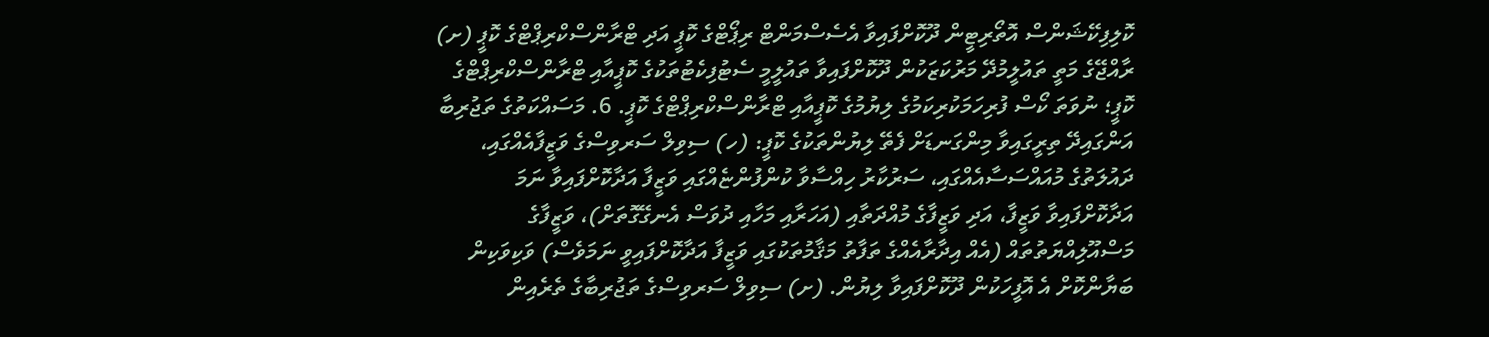ކޮލިފިކޭޝަންސް އޮތޯރިޓީން ދޫކޮށްފައިވާ އެސެސްމަންޓް ރިޕޯޓްގެ ކޮޕީ އަދި ޓްރާންސްކްރިޕްޓްގެ ކޮޕީ (ށ) ރާއްޖޭގެ މަތީ ތައުލީމުދޭ މަރުކަޒަކުން ދޫކޮށްފައިވާ ތައުލީމީ ސެޓުފިކެޓުތަކުގެ ކޮޕީއާއި ޓްރާންސްކްރިޕްޓްގެ ކޮޕީ؛ ނުވަތަ ކޯސް ފުރިހަމަކުރިކަމުގެ ލިޔުމުގެ ކޮޕީއާއި ޓްރާންސްކްރިޕްޓްގެ ކޮޕީ. 6. މަސައްކަތުގެ ތަޖުރިބާ އަންގައިދޭ ތިރީގައިވާ މިންގަނޑަށް ފެތޭ ލިޔުންތަކުގެ ކޮޕީ: (ހ) ސިވިލް ސަރވިސްގެ ވަޒީފާއެއްގައި، ދައުލަތުގެ މުއައްސަސާއެއްގައި، ސަރުކާރު ހިއްސާވާ ކުންފުންޏެއްގައި ވަޒީފާ އަދާކޮށްފައިވާ ނަމަ އަދާކޮށްފައިވާ ވަޒީފާ، އަދި ވަޒީފާގެ މުއްދަތާއި (އަހަރާއި މަހާއި ދުވަސް އެނގޭގޮތަށް)، ވަޒީފާގެ މަސްއޫލިއްޔަތުތައް (އެއް އިދާރާއެއްގެ ތަފާތު މަޤާމުތަކުގައި ވަޒީފާ އަދާކޮށްފައިވީ ނަމަވެސް) ވަކިވަކިން ބަޔާންކޮށް އެ އޮފީހަކުން ދޫކޮށްފައިވާ ލިޔުން. (ށ) ސިވިލް ސަރވިސްގެ ތަޖުރިބާގެ ތެރެއިން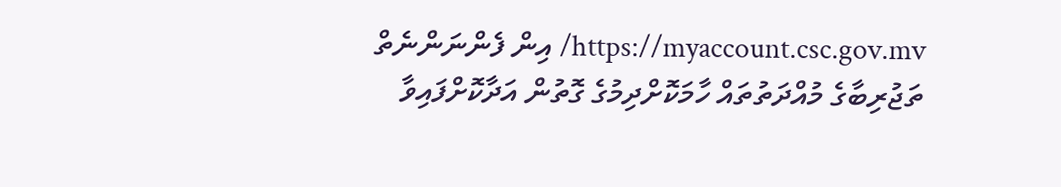https://myaccount.csc.gov.mv/ އިން ފެންނަންނެތް ތަޖުރިބާގެ މުއްދަތުތައް ހާމަކޮށްދިމުގެ ގޮތުން އަދާކޮށްފައިވާ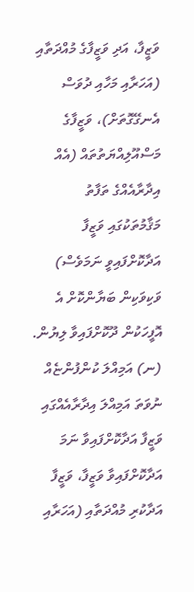ވަޒީފާ، އަދި ވަޒީފާގެ މުއްދަތާއި (އަހަރާއި މަހާއި ދުވަސް އެނގޭގޮތަށް)، ވަޒީފާގެ މަސްއޫލިއްޔަތުތައް (އެއް އިދާރާއެއްގެ ތަފާތު މަޤާމުތަކުގައި ވަޒީފާ އަދާކޮށްފައިވީ ނަމަވެސް) ވަކިވަކިން ބަޔާންކޮށް އެ އޮފީހަކުން ދޫކޮށްފައިވާ ލިޔުން. (ނ) އަމިއްލަ ކުންފުންޏެއް ނުވަތަ އަމިއްލަ އިދާރާއެއްގައި ވަޒީފާ އަދާކޮށްފައިވާ ނަމަ އަދާކޮށްފައިވާ ވަޒީފާ، ވަޒީފާ އަދާކުރި މުއްދަތާއި (އަހަރާއި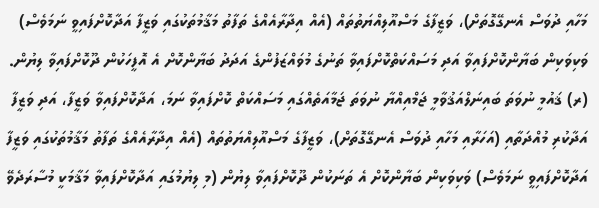މަހާއި ދުވަސް އެނގޭގޮތަށް)، ވަޒީފާގެ މަސްއޫލިއްޔަތުތައް (އެއް އިދާރާއެއްގެ ތަފާތު މަޤާމުތަކުގައި ވަޒީފާ އަދާކޮށްފައިވީ ނަމަވެސް) ވަކިވަކިން ބަޔާންކޮށްފައިވާ އަދި މަސައްކަތްކޮށްފައިވާ ތަނުގެ މުވައްޒަފުންގެ އަދަދު ބަޔާންކޮށް އެ އޮފީހަކުން ދޫކޮށްފައިވާ ލިޔުން. (ރ) ޤައުމީ ނުވަތަ ބައިނަލްއަޤުވާމީ ޖަމްއިއްޔާ ނުވަތަ ޖަމާއަތެއްގައި މަސައްކަތް ކޮށްފައިވާ ނަމަ، އަދާކޮށްފައިވާ ވަޒީފާ، އަދި ވަޒީފާ އަދާކުރި މުއްދަތާއި (އަހަރާއި މަހާއި ދުވަސް އެނގޭގޮތަށް)، ވަޒީފާގެ މަސްއޫލިއްޔަތުތައް (އެއް އިދާރާއެއްގެ ތަފާތު މަޤާމުތަކުގައި ވަޒީފާ އަދާކޮށްފައިވީ ނަމަވެސް) ވަކިވަކިން ބަޔާންކޮށް އެ ތަނަކުން ދޫކޮށްފައިވާ ލިޔުން (މި ލިޔުމުގައި އަދާކޮށްފައިވާ މަޤާމަކީ މުސާރަދެވޭ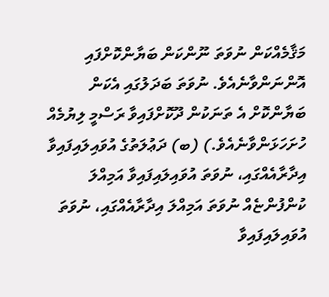މަޤާމެއްކަން ނުވަތަ ނޫންކަން ބަޔާންކޮށްފައި އޮންނަންވާނެއެވެ. ނުވަތަ ބަދަލުގައި އެކަން ބަޔާންކޮށް އެ ތަނަކުން ދޫކޮށްފައިވާ ރަސްމީ ލިޔުމެއް ހުށަހަޅަންވާނެއެވެ.) (ބ) ދަޢުލަތުގެ އުވައިލައިފައިވާ އިދާރާއެއްގައި، ނުވަތަ އުވައިލައިފައިވާ އަމިއްލަ ކުންފުންޏެއް ނުވަތަ އަމިއްލަ އިދާރާއެއްގައި، ނުވަތަ އުވައިލައިފައިވާ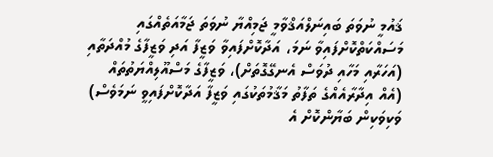ޤައުމީ ނުވަތަ ބައިނަލްއަޤްވާމީ ޖަމިއްޔާ ނުވަތަ ޖަމާއަތެއްގައި މަސައްކަތްކޮށްފައިވާ ނަމަ، އަދާކޮށްފައިވާ ވަޒީފާ އަދި ވަޒީފާގެ މުއްދަތާއި (އަހަރާއި މަހާއި ދުވަސް އެނގޭގޮތަށް)، ވަޒީފާގެ މަސްއޫލިއްޔަތުތައް (އެއް އިދާރާއެއްގެ ތަފާތު މަޤާމުތަކުގައި ވަޒީފާ އަދާކޮށްފައިވީ ނަމަވެސް) ވަކިވަކިން ބަޔާންކޮށް އެ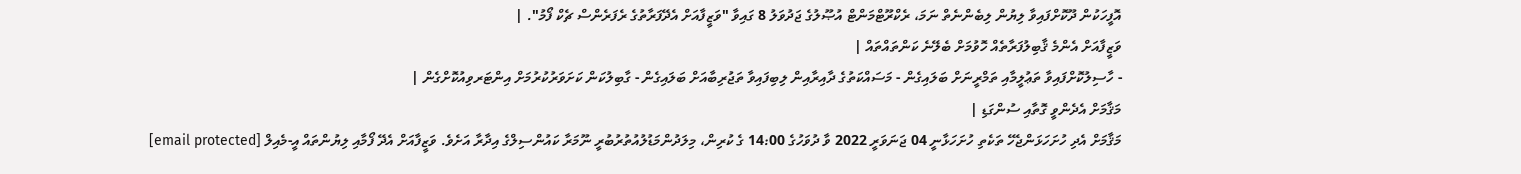އޮފީހަކުން ދޫކޮށްފައިވާ ލިޔުން ލިބެންނެތް ނަމަ، ރެކްރޫޓްމަންޓް އުޞޫލުގެ ޖަދުވަލު 8 ގައިވާ "ވަޒީފާއަށް އެދޭފަރާތުގެ ރެފަރެންސް ޗެކް ފޯމު". |
ވަޒީފާއަށް އެންމެ ޤާބިލުފަރާތެއް ހޮވުމަށް ބެލޭނެ ކަންތައްތައް |
- ހާސިލުކޮށްފައިވާ ތަޢުލީމާއި ތަމްރީނަށް ބަލައިގެން - މަސައްކަތުގެ ދާއިރާއިން ލިބިފައިވާ ތަޖުރިބާއަށް ބަލައިގެން - ގާބިލުކަން ކަށަވަރުކުރުމަށް އިންޓަރވިއުކޮށްގެން |
މަޤާމަށް އެދެންވީ ގޮތާއި ސުންގަޑި |
މަޤާމަށް އެދި ހުށަހަޅަންޖެހޭ ތަކެތި ހުށަހަޅާނީ 04 ޖަނަވަރީ 2022 ވާ ދުވަހުގެ 14:00 ގެ ކުރިން، މިލަދުންމަޑުލުއުތުރުބުރީ ނޫމަރާ ކައުންސިލްގެ އިދާރާ އަށެވެ. ވަޒީފާއަށް އެދޭ ފޯމާއި ލިޔުންތައް އީ-މެއިލް [email protected]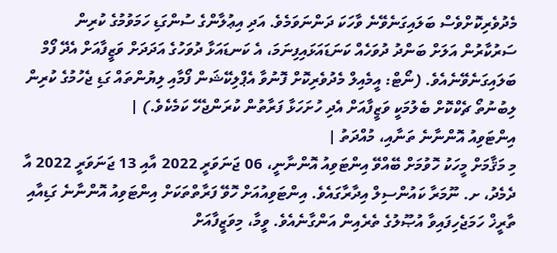މެދުވެރިކޮށްވެސް ބަލައިގަނެވޭނެ ވާހަކަ ދަންނަވަމެވެ. އަދި އިޢުލާންގެ ސުންގަޑި ހަމަވުމުގެ ކުރިން ސަރުކާރުން އަލަށް ބަންދު ދުވަހެއް ކަނަޑައަޅައިފިނަމަ، އެ ކަނޑައަޅާ ދުވަހުގެ އަދަދަށް ވަޒީފާއަށް އެދޭ ފޯމް ބަލައިގަނެވޭނެއެވެ. (ނޯޓް: އީމެއިލް މެދުވެރިކޮށް ފޮނުވާ އެޕްލިކޭޝަން ފޯމާއި ލިޔުންތައް ގަޑި ޖެހުމުގެ ކުރިން ލިބުނުތޯ ޗެކްކޮށް ބެލުމަކީ ވަޒީފާއަށް އެދި ހުށަހަޅާ ފަރާތުން ކުރަންޖެހޭ ކަމެކެވެ.) |
އިންޓަވިއު އޮންނާނެ ތަނާއި، މުއްދަތު |
މި މަޤާމަށް މީހަކު ހޮވުމަށް ބޭއްވޭ އިންޓަވިއު އޮންނާނީ، 06 ޖަނަވަރީ 2022 އާއި 13 ޖަނަވަރީ 2022 އާ ދެމެދު، ށ. ނޫމަރާ ކައުންސިލް އިދާރާގައެވެ. އިންޓަވިއުއަށް ހޮވޭ ފަރާތްތަކަށް އިންޓަވިއު އޮންނާނެ ގަޑިއާއި ތާރީޚް ހަމަޖެހިފައިވާ އުޞޫލުގެ ތެރެއިން އަންގާނެއެވެ. ވީމާ، މިވަޒީފާއަށް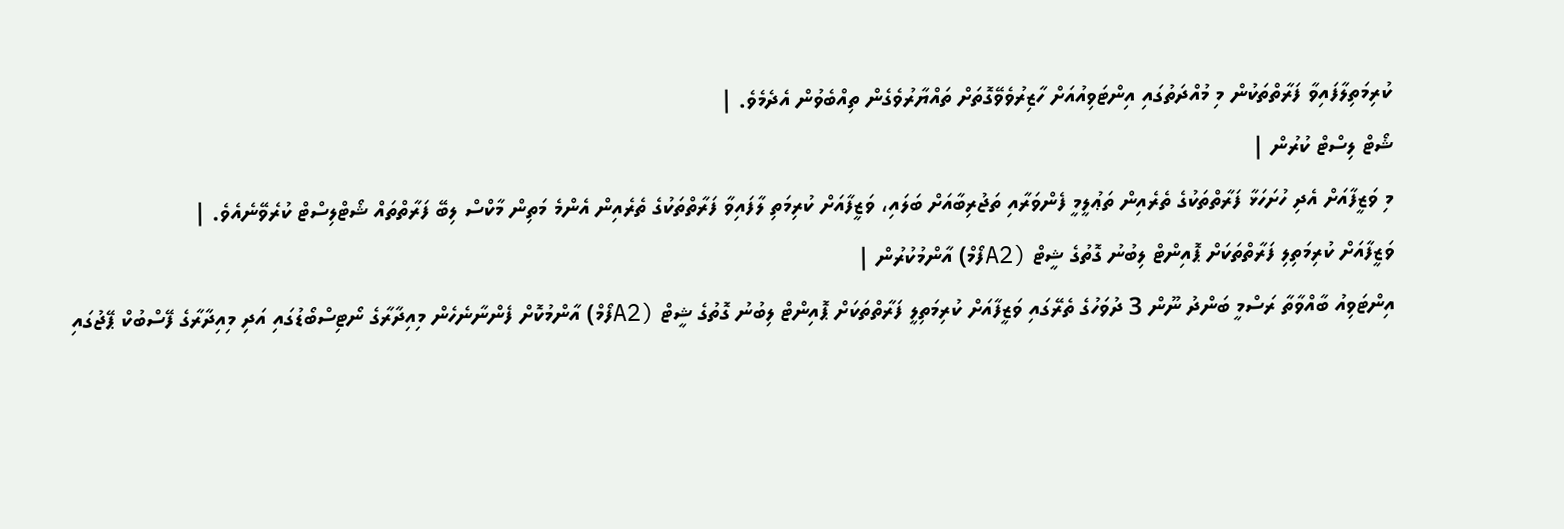ކުރިމަތިލާފައިވާ ފަރާތްތަކުން މި މުއްދަތުގައި އިންޓަވިއުއަށް ހާޒިރުވެވޭގޮތަށް ތައްޔާރުވެގެން ތިއްބެވުން އެދެމެވެ. |
ޝޯޓް ލިސްޓް ކުރުން |
މި ވަޒީފާއަށް އެދި ހުށަހަޅާ ފަރާތްތަކުގެ ތެރެއިން ތަޢުލީމީ ފެންވަރާއި ތަޖުރިބާއަށް ބަލައި، ވަޒީފާއަށް ކުރިމަތި ލާފައިވާ ފަރާތްތަކުގެ ތެރެއިން އެންމެ މަތިން މާކްސް ލިބޭ ފަރާތްތައް ޝޯޓްލިސްޓް ކުރެވޭނެއެވެ. |
ވަޒީފާއަށް ކުރިމަތިލި ފަރާތްތަކަށް ޕޮއިންޓް ލިބުނު ގޮތުގެ ޝީޓް (A2ފޯމް) އާންމުކުރުން |
އިންޓަވިއު ބާއްވާތާ ރަސްމީ ބަންދު ނޫން 3 ދުވަހުގެ ތެރޭގައި ވަޒީފާއަށް ކުރިމަތިލީ ފަރާތްތަކަށް ޕޮއިންޓް ލިބުނު ގޮތުގެ ޝީޓް (A2ފޯމް) އާންމުކޮށް ފެންނާނެހެން މިއިދާރާގެ ނޯޓިސްބޯޑުގައި އަދި މިއިދާރާގެ ފޭސްބުކް ޕޭޖުގައި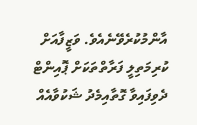އާންމުކުރެވޭނެއެވެ. ވަޒީފާއަށް ކުރިމަތިލީ ފަރާތްތަކަށް ޕޮއިންޓް ދެވިފައިވާ ގޮތާއިމެދު ޝަކުވާއެއް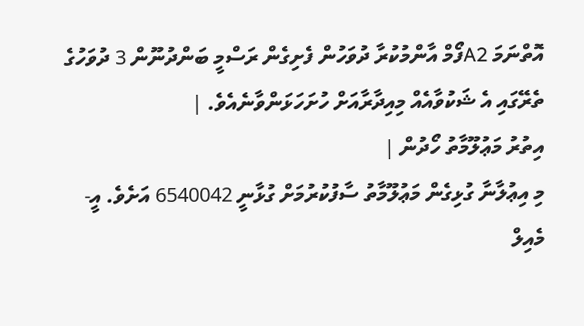އޮތްނަމަ A2ފޯމް އާންމުކުރާ ދުވަހުން ފެށިގެން ރަސްމީ ބަންދުނޫން 3 ދުވަހުގެ ތެރޭގައި އެ ޝަކުވާއެއް މިއިދާރާއަށް ހުށަހަޅަންވާނެއެވެ. |
އިތުރު މަޢުލޫމާތު ހޯދުން |
މި އިޢުލާނާ ގުޅިގެން މަޢުލޫމާތު ސާފުކުރުމަށް ގުޅާނީ 6540042 އަށެވެ. އީ-މެއިލް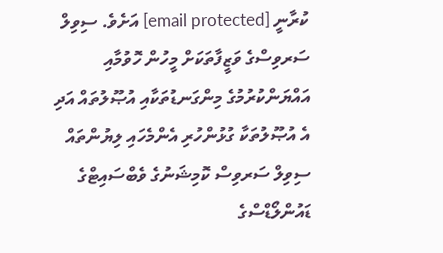ކުރާނީ [email protected] އަށެވެ. ސިވިލް ސަރވިސްގެ ވަޒީފާތަކަށް މީހުން ހޮވުމާއި އައްޔަންކުރުމުގެ މިންގަނޑުތަކާއި އުޞޫލުތައް އަދި އެ އުޞޫލުތަކާ ގުޅުންހުރި އެންމެހައި ލިޔުންތައް ސިވިލް ސަރވިސް ކޮމިޝަނުގެ ވެބްސައިޓްގެ ޑައުންލޯޑްސްގެ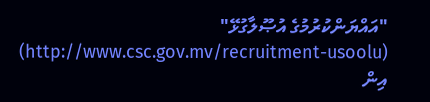"އައްޔަންކުރުމުގެ އުޞޫލާގުޅޭ" (http://www.csc.gov.mv/recruitment-usoolu) އިން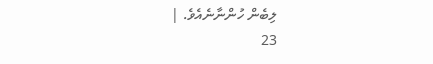ލިބެން ހުންނާނެއެވެ. |
23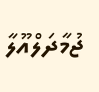ޖުމާދަލްއޫލާ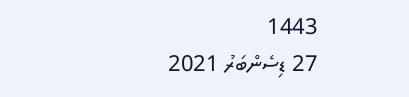1443
27 ޑިސެންބަރު 2021